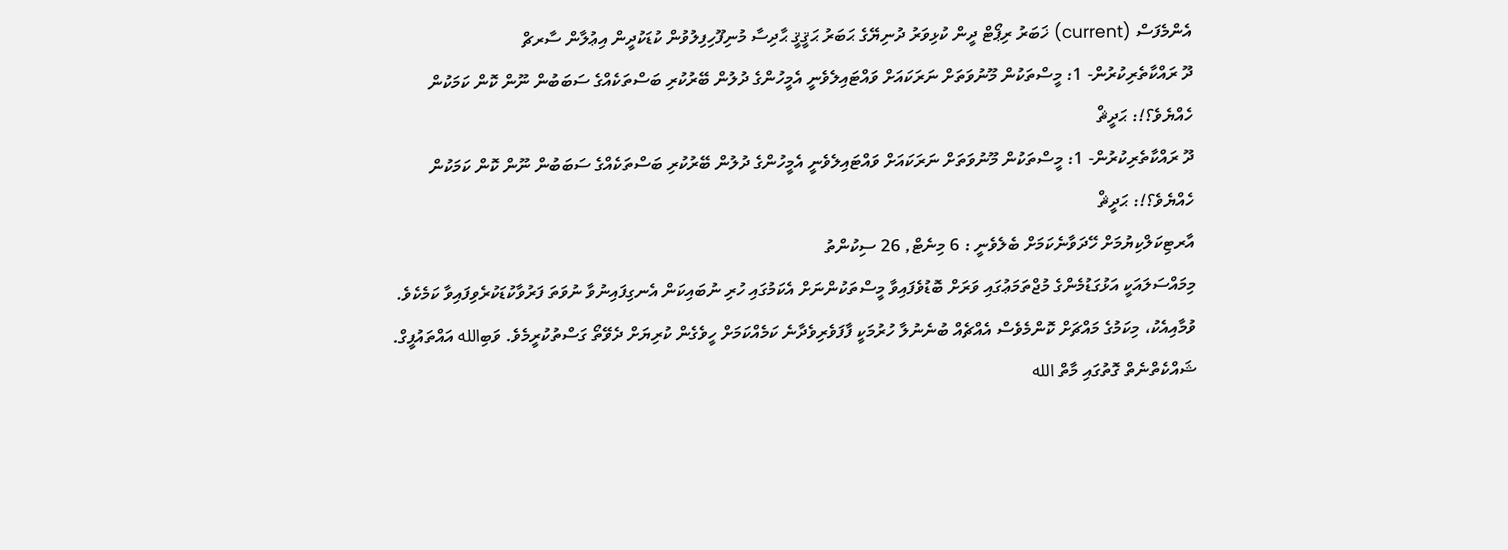އެންމެފަސް (current) ޚަބަރު ރިޕޯޓް ދީން ކުޅިވަރު ދުނިޔޭގެ ޙަބަރު ޙަޤީޤީ ޙާދިސާ މުނިފޫހިފިލުވުން ކުޑަކުދީން އިޢުލާން ސާރޗް
ދޫ ރައްކާތެރިކުރުން- 1: މީސްތަކުން މޫނުވަތަށް ނަރަކައަށް ވައްޓައިލެވެނީ އެމީހުންގެ ދުލުން ބޭރުކުރި ބަސްތަކެއްގެ ސަބަބުން ނޫން ކޮން ކަމަކުން ހެއްޔެވެ؟!: ޙަދީޘް
ދޫ ރައްކާތެރިކުރުން- 1: މީސްތަކުން މޫނުވަތަށް ނަރަކައަށް ވައްޓައިލެވެނީ އެމީހުންގެ ދުލުން ބޭރުކުރި ބަސްތަކެއްގެ ސަބަބުން ނޫން ކޮން ކަމަކުން ހެއްޔެވެ؟!: ޙަދީޘް
އާރޓިކަލްކިޔުމަށް ހޭދަވާނެކަމަށް ބެލެވެނީ : 6 މިނެޓް, 26 ސިކުންތު
މިމައްސަލައަކީ އަޅުގަޑުމެންގެ މުޖްތަމަޢުގައި ވަރަށް ބޮޑުވެފައިވާ މީސްތަކުންނަށް އެކަމުގައި ހުރި ނުބައިކަން އެނގިފައިނުވާ ނުވަތަ ފަރުވާކުޑަކުރެވިފައިވާ ކަމެކެވެ. ވުމާއިއެކު، މިކަމުގެ މައްޗަށް ކޮންމެވެސް އެއްޗެއް ބުނެނުލާ ހުރުމަކީ ފާފަވެރިވެދާނެ ކަމެއްކަމަށް ހީވެގެން ކުރިޔަށް ދެވޭތޯ ގަސްތުކުރީމެވެ. ވަބިالله އައްތައުފީގް.
ޝައްކެތްނެތް ގޮތުގައި މާތް الله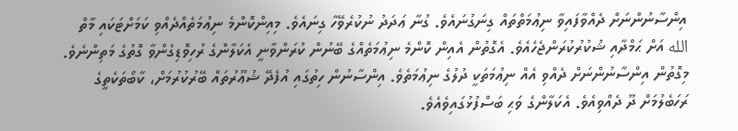އިންސާނުންނަށް ދެއްވާފައިވާ ނިޢުމަތްތައް ގިނަގުނައެވެ. ގުނާ ޢަދަދު ނުކުރެވޭހާ ގިނައެވެ. މިއިންކޮންމެ ނިޢުމަތެއްދެއްވި ކަމަށްޓަކައި މާތް الله އަށް ޙަމްދާއި ޝުކުރުކުރަންޖެހެއެވެ. އެގޮތުން އެއިން ކޮންމެ ނިޢުމަތެއްގެ ބޭނުން ކުރަންވާނީ އެކަލާންގެ ރުހިވޮޑިގެންވާ ގޮތުގެ މަތިންނެވެ.
މިގޮތުން އިންސާނުންނަށް ދެއްވި އެއް ނިޢުމަތަކީ ދުލުގެ ނިޢުމަތެވެ. އިންސާނުން ހިތުގައި އުފެދޭ ޝުޢޫރުތައް ބޭރުކުރުމަށް، ކާބޯތަކެތީގެ ރަހަބެލުމަށް ދޫ ދެއްވިއެވެ. އެކަލާންގެ ވަޙި ބަސްފުޅުގައިވެއެވެ.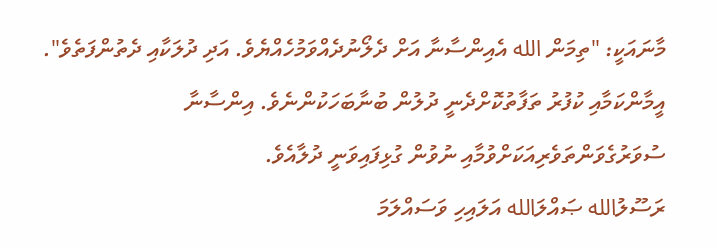މާނައަކީ: "ތިމަން الله އެއިންސާނާ އަށް ދެލޯނުދެއްވަމުހެއްޔެވެ. އަދި ދުލަކާއި ދެތުންފަތެވެ".
އީމާންކަމާއި ކުފުރު ތަފާތުކޮށްދެނީ ދުލުން ބުނާބަހަކުންނެވެ. އިންސާނާ ސުވަރުގެވަންތަވެރިއަކަށްވުމާއި ނުވުން ގުޅިފައިވަނީ ދުލާއެވެ.
ރަސޫލުالله ޞައްލަالله އަލައިހި ވަސައްލަމަ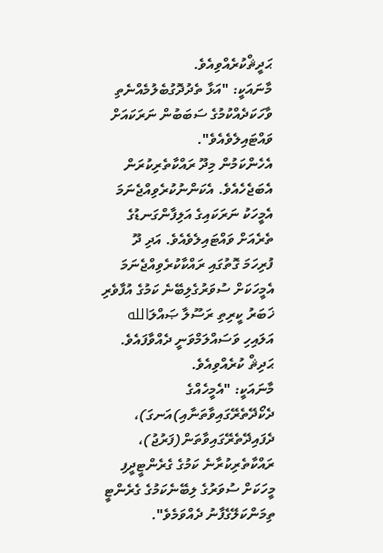ޙަދީޘްކުރެއްވިއެވެ.
މާނައަކީ: "އަޅާ ތެދުދޮގުބެލުމެއްނެތި ވާހަކަދެއްކުމުގެ ސަބަބުން ނަރަކައަށް ވައްޓައިލެވެއެވެ".
އެހެންކަމުން މިދޫ ރައްކާތެރިކުރަން އެބަޖެހެއެވެ. އެކަންނުކުރެވިއްޖެނަމަ އެމީހަކު ނަރަކައިގެ އަލިފާންގަނޑުގެ ތެރެއަށް ވައްޓައިލެވެއެވެ. އަދި ދޫ ފުރިހަމަ ގޮތުގައި ރައްކާކުރެވިއްޖެނަމަ އެމީހަކަށް ސުވަރުގެލިބޭނެ ކަމުގެ އުފާވެރި ޚަބަރު ކީރިތި ރަސޫލާ ޞައްލަالله އަލައިހި ވަސައްލަމްވަނީ ދެއްވާފައެވެ. ޙަދިޘް ކުރެއްވިއެވެ.
މާނައަކީ: "އެމީހެއްގެ ދެކޯދޭތެރޭގައިވާތަނާއި)އަނގަ)، ދެފައިދޭތެރޭގައިވާތަން(ފަރުޖު)،  ރައްކާތެރިކުރާނެ ކަމުގެ ގެރެންޓީދީފި މީހަކަށް ސުވަރުގެ ލިބޭނެކަމުގެ ގެރެންޓީ ތިމަންކަލޭގެފާނު ދެއްވަމެވެ".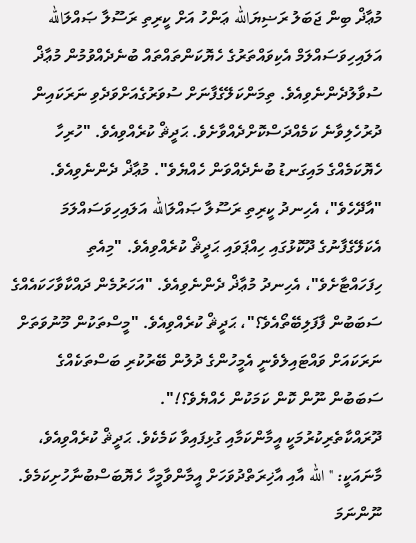މުޢާޛް ބިން ޖަބަލު ރަޟިޔަالله ޢަންހު އަށް ކީރިތި ރަސޫލާ ޞައްލަالله އަލައިހިވަސައްލަމް އެކިވައްތަރުގެ ހެޔޮކަންތައްތައް ބުނެދެއްވުމުން މުޢާޛް ސުވާލުދެންނެވިއެވެ. ތިމަންކަލޭގެފާނަށް ސުވަރުގެއަށްވަދެވި ނަރަކައިން ދުރުހެލިވާނެ ކަމެއްދަސްކޮށްދެއްވާށެވެ. ޙަދީޘް ކުރެއްވިއެވެ. "ހުރިހާ ހެޔޮކަމެއްގެ މައިގަނޑު ބުނެދެއްވަން ހެއްޔެވެ". މުޢާޛް ދެންނެވިއެވެ. "އާދޭހެވެ"، އެހިނދު ކީރިތި ރަސޫލާ ޞައްލަالله އަލައިހިވަސައްލަމަ އެކަލޭގެފާނުގެ ދޫކޮޅުގައި ހިއްޕަވައި ޙަދީޘް ކުރެއްވިއެވެ. "މިއެތި ހިފަހައްޓާށެވެ"، އެހިނދު މުޢާޛް ދެންނެވިއެވެ. "އަހަރުމެން ދައްކާވާހަކައެއްގެ ސަބަބުން ފާފަލިބޭތޯއެވެ؟"، ޙަދީޘް ކުރެއްވިއެވެ. "މީސްތަކުން މޫނުވަތަށް ނަރަކައަށް ވައްޓައިލެވެނީ އެމީހުންގެ ދުލުން ބޭރުކުރި ބަސްތަކެއްގެ ސަބަބުން ނޫން ކޮން ކަމަކުން ހެއްޔެވެ؟!".
ދޫރައްކާތެރިކުރުމަކީ އީމާންކަމާއި ގުޅިފައިވާ ކަމެކެވެ. ޙަދީޘް ކުރެއްވިއެވެ،
މާނައަކީ: "الله އާއި އާޚިރަތްދުވަހަށް އީމާންވާމީހާ ހެޔޮބަސްބުނާހުށިކަމެވެ. ނޫންނަމަ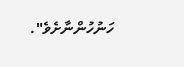ހަނުހުންނާށެވެ".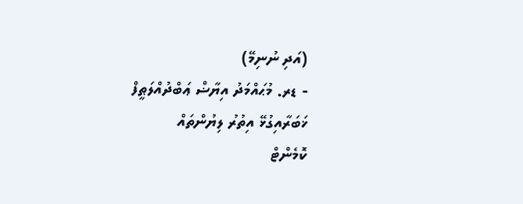(އަދި ނުނިމޭ)
- ޑރ. މުޙައްމަދު އިޔާޟް ޢަބްދުއްލަޠީފް
ޚަބަރާއިގުޅޭ އިތުރު ލިޔުންތައް
ކޮމެންޓް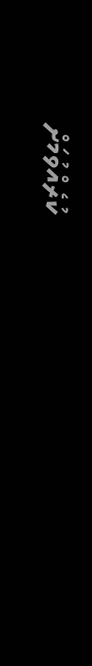ކުރެއްވުމަށް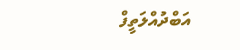އަބްދުއްލަތީފް